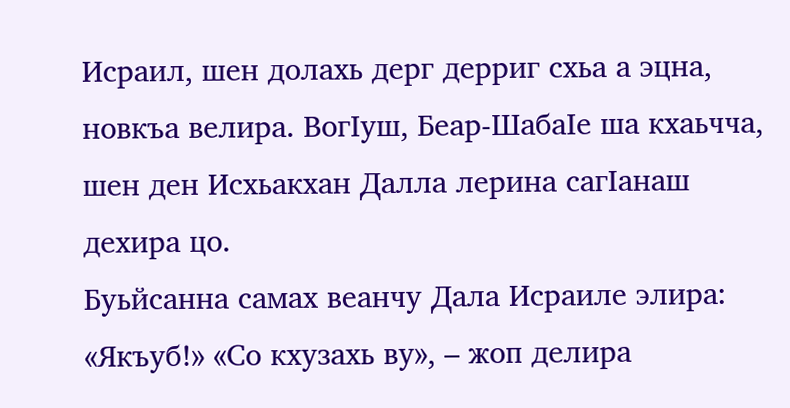Исраил, шен долахь дерг дерриг схьа а эцна, новкъа велира. ВогІуш, Беар-ШабаІе ша кхаьчча, шен ден Исхьакхан Далла лерина сагІанаш дехира цо.
Буьйсанна самах веанчу Дала Исраиле элира: «Якъуб!» «Со кхузахь ву», – жоп делира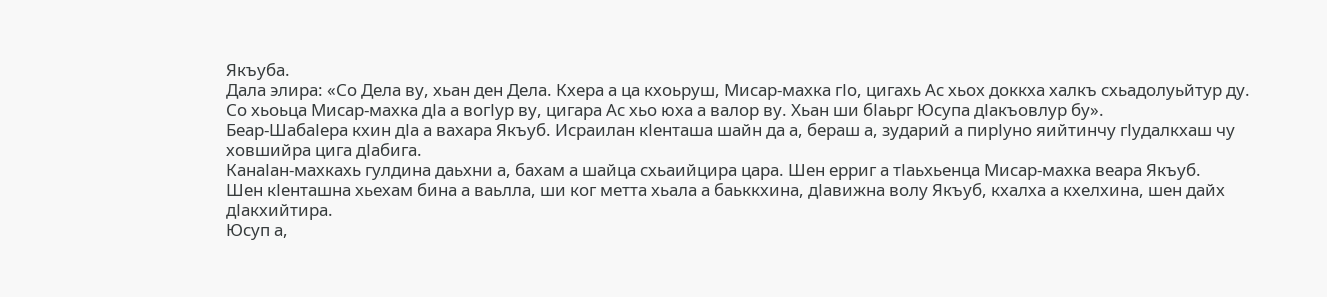Якъуба.
Дала элира: «Со Дела ву, хьан ден Дела. Кхера а ца кхоьруш, Мисар-махка гІо, цигахь Ас хьох доккха халкъ схьадолуьйтур ду.
Со хьоьца Мисар-махка дІа а вогІур ву, цигара Ас хьо юха а валор ву. Хьан ши бІаьрг Юсупа дІакъовлур бу».
Беар-ШабаІера кхин дІа а вахара Якъуб. Исраилан кІенташа шайн да а, бераш а, зударий а пирІуно яийтинчу гІудалкхаш чу ховшийра цига дІабига.
КанаІан-махкахь гулдина даьхни а, бахам а шайца схьаийцира цара. Шен ерриг а тІаьхьенца Мисар-махка веара Якъуб.
Шен кІенташна хьехам бина а ваьлла, ши ког метта хьала а баьккхина, дІавижна волу Якъуб, кхалха а кхелхина, шен дайх дІакхийтира.
Юсуп а,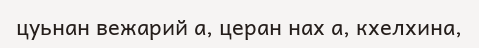цуьнан вежарий а, церан нах а, кхелхина,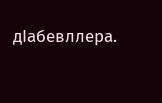дІабевллера.